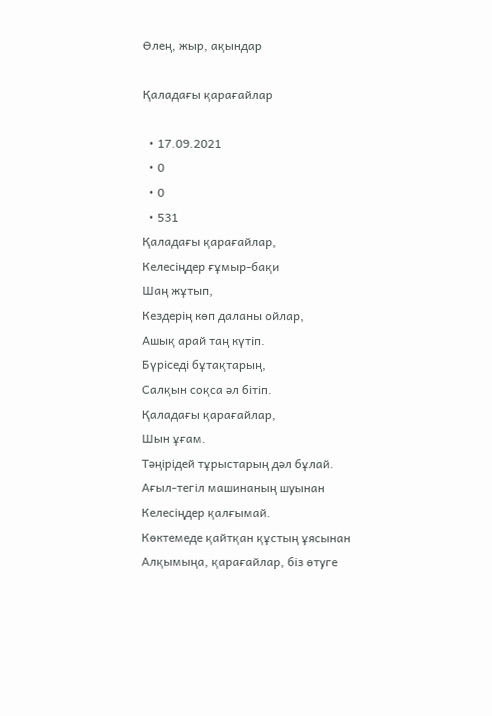Өлең, жыр, ақындар

Қаладағы қарағайлар

  • 17.09.2021
  • 0
  • 0
  • 531
Қаладағы қарағайлар,
Келесіңдер ғұмыр-бақи
Шаң жұтып,
Кездерің көп даланы ойлар,
Ашық арай таң күтіп.
Бүріседі бұтақтарың,
Салқын соқса әл бітіп.
Қаладағы қарағайлар,
Шын ұғам.
Тәңірідей тұрыстарың дәл бұлай.
Ағыл-тегіл машинаның шуынан
Келесіңдер қалғымай.
Көктемеде қайтқан құстың ұясынан
Алқымыңа, қарағайлар, біз өтуге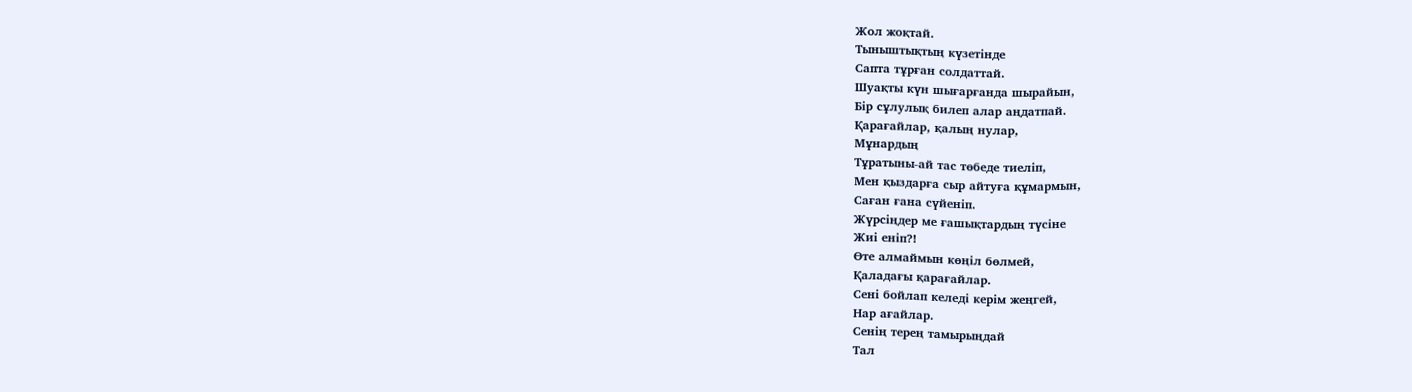Жол жоқтай.
Тыныштықтың күзетінде
Сапта тұрған солдаттай.
Шуақты күн шығарғанда шырайын,
Бір сұлулық билеп алар аңдатпай.
Қарағайлар, қалың нулар,
Мұнардың
Тұратыны-ай тас төбеде тиеліп,
Мен қыздарға сыр айтуға құмармын,
Саған ғана сүйеніп.
Жүрсіңдер ме ғашықтардың түсіне
Жиі еніп?!
Өте алмаймын көңіл бөлмей,
Қаладағы қарағайлар.
Сені бойлап келеді керім жеңгей,
Нар ағайлар.
Сенің терең тамырыңдай
Тал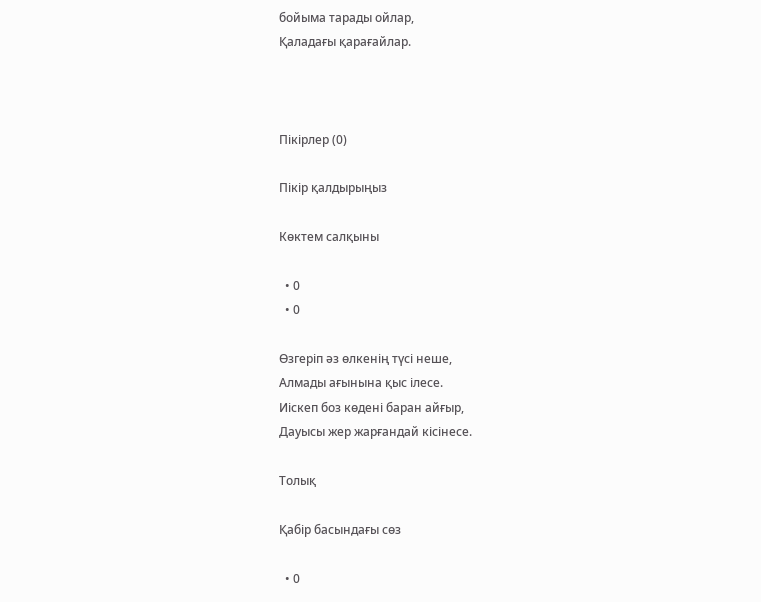бойыма тарады ойлар,
Қаладағы қарағайлар.



Пікірлер (0)

Пікір қалдырыңыз

Көктем салқыны

  • 0
  • 0

Өзгеріп әз өлкенің түсі неше,
Алмады ағынына қыс ілесе.
Иіскеп боз көдені баран айғыр,
Дауысы жер жарғандай кісінесе.

Толық

Қабір басындағы сөз

  • 0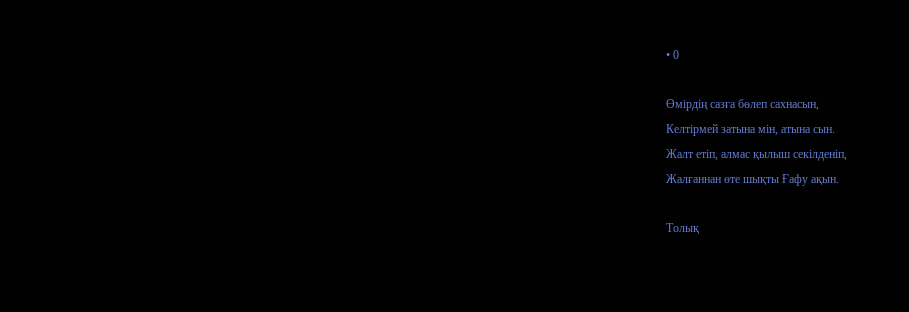• 0

Өмірдің сазға бөлеп сахнасын,
Келтірмей затына мін, атына сын.
Жалт етіп, алмас қылыш секілденіп,
Жалғаннан өте шықты Ғафу ақын.

Толық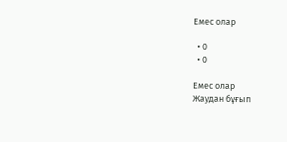Емес олар

  • 0
  • 0

Емес олар
Жаудан бұғып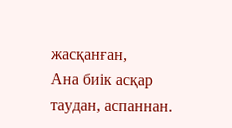жасқанған,
Ана биік асқар таудан, аспаннан.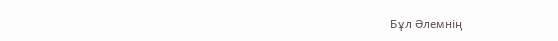Бұл Әлемнің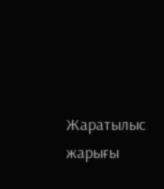Жаратылыс жарығы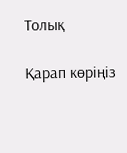Толық

Қарап көріңіз